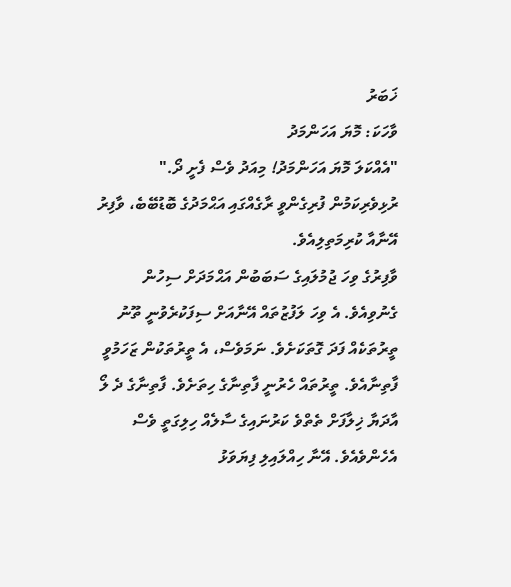ޚަބަރު
ވާހަކަ: މޮޔަ އަހަންމަދު
"އެއްކަލަ މޮޔަ އަހަންމަދު! މިއަދު ވެސް ފެށީ ދޯ." ރުޅިވެރިކަމުން ފުރިގެންވީ ރާގެއްގައި އަޙްމަދުގެ ބޮޑުބޭބެ، ވާފިރު އޭނާއާ ކުރިމަތިލިއެވެ.
ވާފިރުގެ ވިހަ ޖުމުލައިގެ ސަބަބުން އަޙްމަދަށް ސިހުން ގެނުވިއެވެ. އެ ވިހަ ލަފުޒުތައް އޭނާއަށް ސިފަކުރެވުނީ ތޫނު ތީރުތަކެއް ފަދަ ގޮތަކަށެވެ. ނަމަވެސް، އެ ތީރުތަކުން ޒަހަމުވީ ފާތިނާއެވެ. ތީރުތައް ހެރުނީ ފާތިނާގެ ހިތަށެވެ. ފާތިނާގެ ދެ ލޯ އާދަޔާ ޚިލާފަށް ތެތްވެ ކަރުނައިގެ ސާލެއް ހިލިގަތީ ވެސް އެހެންވެއެވެ. އޭނާ ހިއްލައިލި ފިޔަވަޅު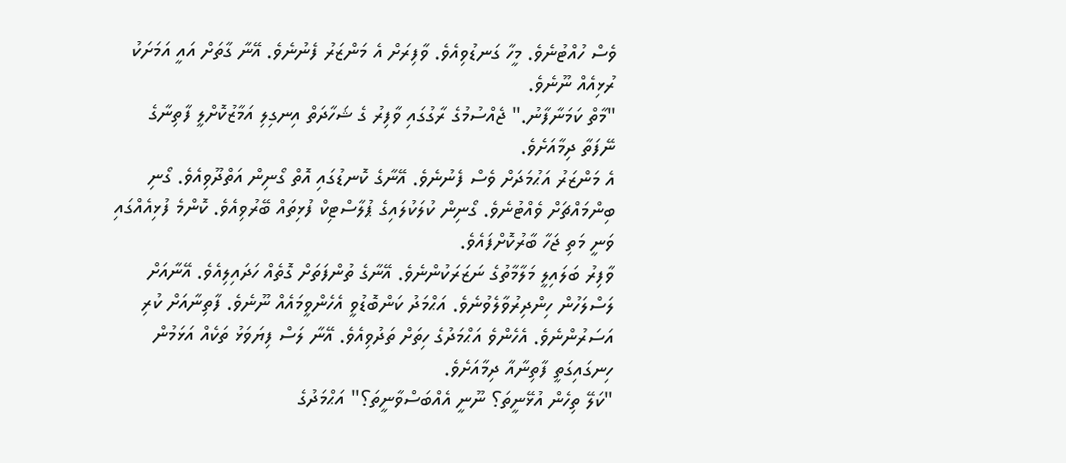ވެސް ހުއްޓުނެވެ. މީހާ ގަނޑުވިއެވެ. ވާފިރަށް އެ މަންޒަރު ފެނުނެވެ. އޭނާ ގާތަށް އައީ އަމަށަކު ރުޅިއެއް ނޫނެވެ.
"މާތް ކަމަނާފާނު." ޖެއްސުމުގެ ރާގުގައި ވާފިރު ގެ ޝަހާދަތް އިނގިލި އަމާޒުކޮށްލީ ފާތިނާގެ ނޭފަތާ ދިމާއަށެވެ.
އެ މަންޒަރު އަޙުމަދަށް ވެސް ފެނުނެވެ. އޭނާގެ ކޮނޑުގައި އޮތް ގޯނިން އަތްދޫވިއެވެ. ގޯނި ބިންމައްޗަށް ވެއްޓުނެވެ. ގޯނިން ކުލަކުލައިގެ ޕުލާސްޓިކް ފުޅިތައް ބޭރުވިއެވެ. ކޮންމެ ފުޅިއެއްގައި ވަނީ މަތި ޖަހާ ބާރުކޮށްފައެވެ.
ވާފިރު ބަލައިލީ މަލާމާތުގެ ނަޒަރަކުންނެވެ. އޭނާގެ ތުންފަތަށް ގޮތެއް ހަދައިލިއެވެ. އޭނާއަށް ލަސްލަހުން ހިންދިރުވާލެވުނެވެ. އަޙްމަދު ކަންބޮޑުވީ އެހެންވީމައެއް ނޫނެވެ. ފާތިނާއަށް ކުރި އަސަރުންނެވެ. އެހެންވެ އަޙްމަދުގެ ހިތަށް ތަދުވިއެވެ. އޭނާ ލަސް ފިޔަވަޅު ތަކެއް އަޅަމުން ހިނގައިގަތީ ފާތިނާއާ ދިމާއަށެވެ.
"ކަލޭ ތިހެން އުޅޭނީތަ؟ ނޫނީ އެއްބަސްވާނީތަ؟" އަޙްމަދުގެ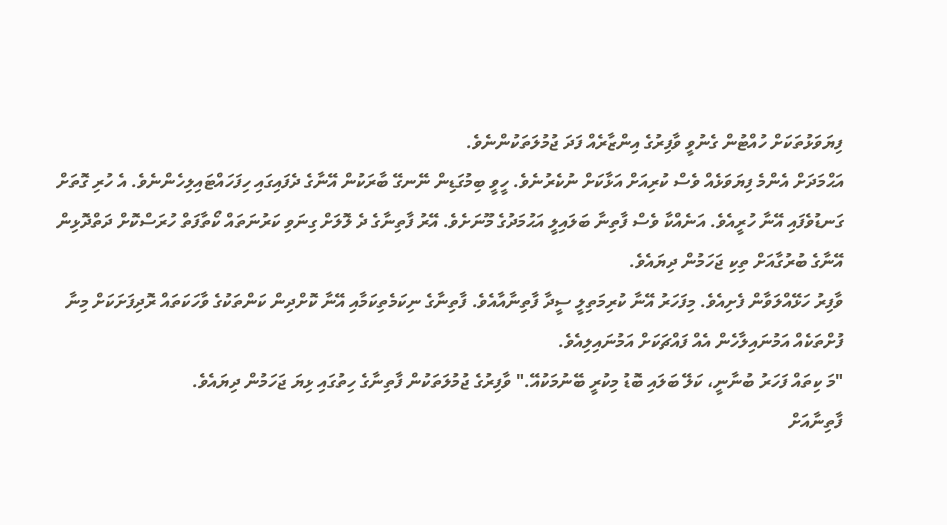ފިޔަވަޅުތަކަށް ހުއްޓުން ގެނުވީ ވާފިރުގެ އިންޒާރެއް ފަދަ ޖުމުލަތަކުންނެވެ.
އަޙްމަދަށް އެންމެ ފިޔަވަޅެއް ވެސް ކުރިއަށް އަޅާކަށް ނުކެރުނެވެ. ހީވީ ބިމުގަޑިން ނޭނގޭ ބާރަކުން އޭނާގެ ދެފައިގައި ހިފަހައްޓައިލިހެންނެވެ. އެ ހުރި ގޮތަށް ގަނޑުވެފައި އޭނާ ހުރީއެވެ. އަނެއްކާ ވެސް ފާތިނާ ބަލައިލީ އަޙުމަދުގެ މޫނަށެވެ. އޭރު ފާތިނާގެ ދެ ލޮލަށް ގިނަވި ކަރުނަތައް ކޯތާފަތް ހުރަސްކޮށް ދަތްދޮޅިން އޭނާގެ ބުރުގާއަށް ތިކި ޖަހަމުން ދިޔައެވެ.
ވާފިރު ހަޅޭއްލަވާން ފެށިއެވެ. މިފަހަރު އޭނާ ކުރިމަތިލީ ސީދާ ފާތިނާއާއެވެ. ފާތިނާގެ ނިކަމެތިކަމާއި އޭނާ ކޮށްދިން ކަންތަކުގެ ވާހަކަތައް ރޮދިފަށަކަށް މިނާ ފުށްތަކެއް އަމުނައިލާހެން އެއް ފައްޗަކަށް އަމުނައިލިއެވެ.
"މަ ކިތައް ފަހަރު ބުނާނީ، ކަލޭ ބަލައި ބޮޑު މިކުރީ ބޭނުމަކުއޭ." ވާފިރުގެ ޖުމުލަތަކުން ފާތިނާގެ ހިތުގައި ޅިޔަ ޖަހަމުން ދިޔައެވެ.
ފާތިނާއަށް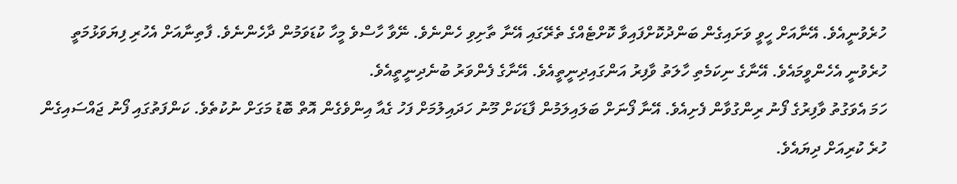ހުރެވުނީއެވެ. އޭނާއަށް ހީވީ ވަށައިގެން ބަންދުކޮށްފައިވާ ކޮށްޓެއްގެ ތެރޭގައި އޭނާ ތާށިވި ހެންނެވެ. ނޭވާ ހާސްވެ މީހާ ކުޑަވަމުން ދާހެންނެވެ. ފާތިނާއަށް އެހުރި ފިޔަވަޅުމަތީ ހުރެވުނީ އެހެންވީމައެވެ. އޭނާގެ ނިކަމެތި ހާލަތު ވާފިރު އަންގައިދިނީތީއެވެ. އޭނާގެ ފެންވަރު ބުނެދިނީތީއެވެ.
ހަމަ އެވަގުތު ވާފިރުގެ ފޯނު ރިންގުވާން ފެށިއެވެ. އޭނާ ފޯނަށް ބަލައިލަމުން ފާޑަކަށް މޫނު ހަދައިލުމަށް ފަހު ގެއާ އިންވެގެން އޮތް ބޮޑު މަގަށް ނުކުތެވެ. ކަންފަތުގައި ފޯނު ޖައްސައިގެން ހުރެ ކުރިއަށް ދިޔައެވެ.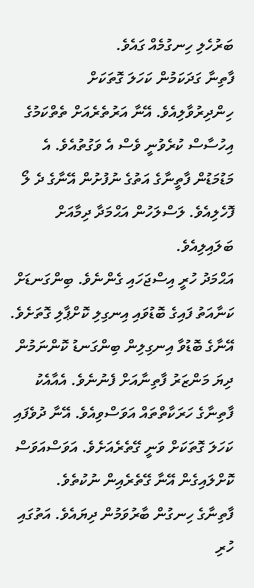ބަރުހެލި ހިނގުމެއް ގައެވެ.
ފާތިނާ ގަދަކަމުން ކަހަލަ ގޮތަކަށް ހިންދިރުވާލިއެވެ. އޭނާ އަރުތެރެއަށް ތެތްކަމުގެ އިހުސާސް ކުރެވުނީ ވެސް އެ ވަގުތުއެވެ. އެ މަޑުމަޑުން ފާތީނާގެ އަތުގެ ނުފުށުން އޭނާގެ ދެ ލޯ ފޮހެލިއެވެ. ލަސްލަހުން އަޙްމަދާ ދިމާއަށް ބަލައިލިއެވެ.
އަޙްމަދު ހުރީ އިސްޖަހައި ގެންނެވެ. ބިންގަނޑަށް ކަނާއަތު ފައިގެ ބޮޑުވައި އިނގިލި ކޮށްޕާލި ގޮތަށެވެ. އޭނާގެ ބޮޑުވާ އިނގިލިން ބިންގަނޑު ކޮންނަމުން ދިޔަ މަންޒަރު ފާތިނާއަށް ފެނުނެވެ. އެއާއެކު ފާތިނާގެ ހަރަކާތްތައް އަވަސްވިއެވެ. އޭނާ ދުވެފައި ކަހަލަ ގޮތަކަށް ވަނީ ގޭތެރެއަށެވެ. އަވަސްއަވަސް ކޮށްލައިގެން އޭނާ ގޭތެރެއިން ނުކުތެވެ.
ފާތިނާގެ ހިނގުން ބާރުވަމުން ދިޔައެވެ. އަތުގައި ހުރި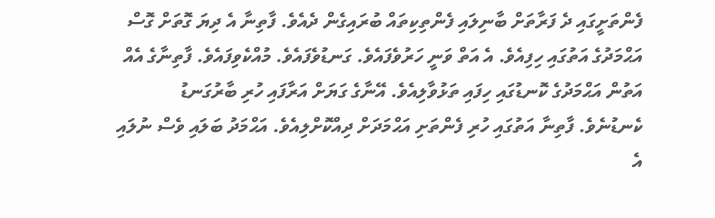ފެންތަށީގައި ދެ ފަރާތަށް ބާނިލައި ފެންތިކިތައް ބުރައިގެން ދެއެވެ. ފާތިނާ އެ ދިޔަ ގޮތަށް ގޮސް އަޙްމަދުގެ އަތުގައި ހިފިއެވެ. އެ އަތް ވަނީ ހަރުވެފައެވެ. ގަނޑުވެފައެވެ. މުއްކެވިފައެވެ. ފާތިނާގެ އެއް އަތުން އަޙްމަދުގެ ކޮނޑުގައި ހިފައި ތަޅުވާލިއެވެ. އޭނާގެ ގަޔަށް އަރާފައި ހުރި ބާރުގަނޑު ކެނޑުނެވެ. ފާތިނާ އަތުގައި ހުރި ފެންތަށި އަޙްމަދަށް ދިއްކޮށްލިއެވެ. އަޙްމަދު ބަލައި ވެސް ނުލައި އެ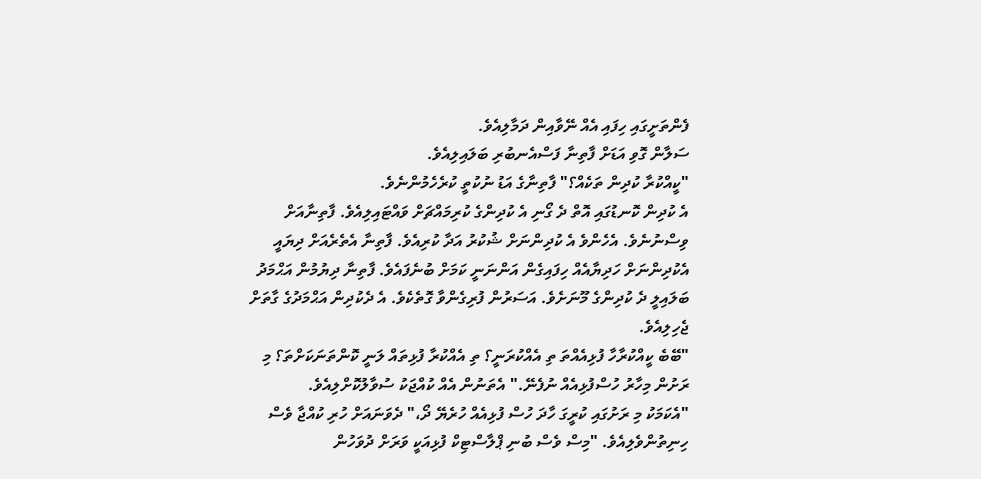ފެންތަށީގައި ހިފައި އެއް ނޭވާއިން ދަމާލިއެވެ.
ސަލާން ގޮވި އަޑަށް ފާތިނާ ފަސްއެނބުރި ބަލައިލިއެވެ.
"ކީއްކުރާ ކުދިން ތަކެއް؟" ފާތިނާގެ އަޑު ނުކުތީ ކުރެހެމުންނެވެ.
އެ ކުދިން ކޮނޑުގައި އޮތް ދެ ގޯނި އެ ކުދިންގެ ކުރިމައްޗަށް ވައްޓައިލިއެވެ. ފާތިނާއަށް ވިސްނުނެވެ. އެހެންވެ އެ ކުދިންނަށް ޝުކުރު އަދާ ކުރިއެވެ. ފާތިނާ އެތެރެއަށް ދިޔައީ އެކުދިންނަށް ހަދިޔާއެއް ހިފައިގެން އަންނަނީ ކަމަށް ބުނެފައެވެ. ފާތިނާ ދިޔުމުން އަޙްމަދު ބަލައިލީ ދެ ކުދިންގެ މޫނަށެވެ. އަސަރުން ފުރިގެންވާ ގޮތެކެވެ. އެ ދެކުދިން އަޙްމަދުގެ ގާތަށް ޖެހިލިއެވެ.
"ބޭބެ ކީއްކުރާހާ ފުޅިއެއްތަ ތި އެއްކުރަނީ؟ ތި އެއްކުރާ ފުޅިތައް ލަނީ ކޮންތަނަކަށްތަ؟ މި ރަށުން މިހާރު ހުސްފުޅިއެއް ނުފެނޭ." އެތަނުން އެއް ކުއްޖަކު ސުވާލުކޮށްލިއެވެ.
"އެކަމަކު މި ރަށުގައި ކުރީގަ ހާދަ ހުސް ފުޅިއެއް ހުރެޔޭ ދޯ،" ދެވަނައަށް ހުރި ކުއްޖާ ވެސް ހިނިތުންވެލިއެވެ. "މިސް ވެސް ބުނި ޕްލާސްޓިކް ފުޅިއަކީ ވަރަށް ދުވަހުން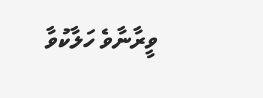ވީރާނާވެ ހަލާކުވާ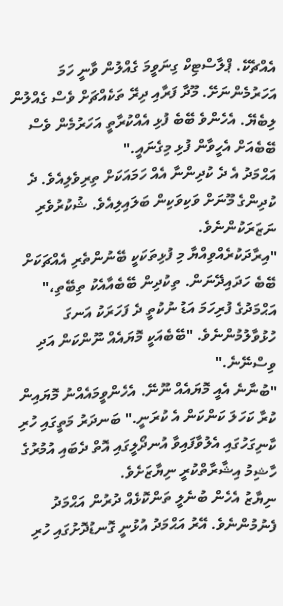އެއްޗެކޭ. ޕްލާސްޓިކް ގިނަވީމަ ގެއްލުން ވާނީ ހަމަ އަހަރުމެންނަށޭ. މޫދާ ފަރާއި ދިރޭ ތަކެއްޗަށް ވެސް ގެއްލުން ލިބެޔޭ. އެހެންވެ ބޭބެ ފުޅި އެއްކުރާތީ އަހަރުމެން ވެސް ބޭބެއަށް އެހީވާން ފުޅި މިގެނައީ."
އަޙްމަދު އެ ދެ ކުދިންނާ އެއް ހަމައަކަށް ތިރިވެލިއެވެ. ދެ ކުދިންގެ މޫނަށް ވަކިވަކިން ބަލައިލިއެވެ. ޝުކުރުވެރި ނަޒަރަކުންނެވެ.
"އިރާދަކުރެއްވިއްޔާ މި ފުޅިތަކަކީ ބޭނުންތެރި އެއްޗަކަށް ބޭބެ ހަދައިދޭނަން. ތިކުދިން ބޭބެއާއެކު ތިބޭތި،" އަޙްމަދުގެ ފުރިހަމަ އަޑު ނުކުތީ ދެ ފަހަރަކު އަނގަ ހުޅުވާލުމުންނެވެ. "ބޭބެއަކީ މޮޔައެއް ނޫންކަން އަދި ވިސްނޭނެ."
"ބުނާނެ އެއީ މޮޔައެއް ނޫނޭ. އެހެންވީމައެއްނު މޮޔައިން ކުރާ ކަހަލަ ކަންކަން އެ ކުރަނީ." ބަނދަރު މަތީގައި ހުރި ކާނިގަހުގައި އެލުވާފައިވާ އުނދޯލީގައި އޮތް ދެބައި އުމުރުގެ ހާޝިމު އިޝާރާތްކުރީ ނިޔާޒަށެވެ.
ނިޔާޒު އެހެން ބުނެލީ ތަންކޮޅެއް ދުރުން އަޙްމަދު ފެނުމުންނެވެ. އޭރު އަޙްމަދު އުޅުނީ ގޮނޑުދޮށުގައި ހުރި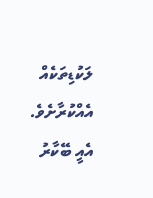ލަކުޑިތަކެއް އެއްކުރާށެވެ. އެއީ ބޭކާރު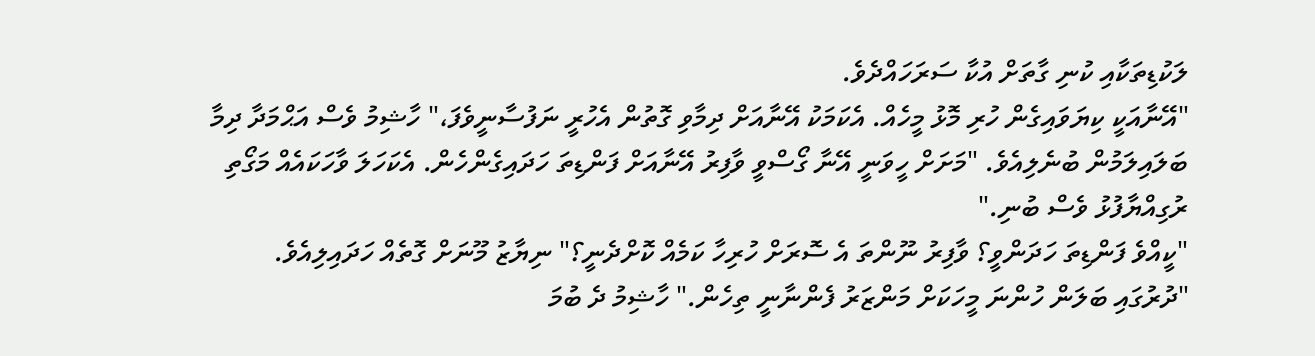ލަކުޑިތަކާއި ކުނި ގާތަށް އުކާ ސަރަހައްދެވެ.
"އޭނާއަކީ ކިޔަވައިގެން ހުރި މޮޅު މީހެއް. އެކަމަކު އޭނާއަށް ދިމާވި ގޮތުން އެހުރީ ނަފުސާނީވެފަ،" ހާޝިމު ވެސް އަޙްމަދާ ދިމާ ބަލައިލަމުން ބުނެލިއެވެ. "މަށަށް ހީވަނީ އޭނާ ގޯސްވީ ވާފިރު އޭނާއަށް ފަންޑިތަ ހަދައިގެންހެން. އެކަހަލަ ވާހަކައެއް މަގޯތި ރުގިއްޔާފުޅު ވެސް ބުނި."
"ކީއްވެ ފަންޑިތަ ހަދަންވީ؟ ވާފިރު ނޫންތަ އެ ސޮރަށް ހުރިހާ ކަމެއް ކޮށްދެނީ؟" ނިޔާޒު މޫނަށް ގޮތެއް ހަދައިލިއެވެ.
"ދުރުގައި ބަލަން ހުންނަ މީހަކަށް މަންޒަރު ފެންނާނީ ތިހެން." ހާޝިމު ދެ ބުމަ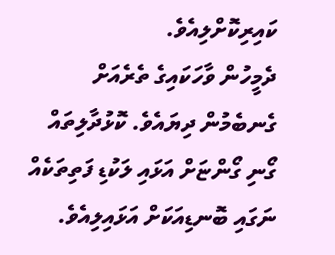ކައިރިކޮށްލިއެވެ.
ދެމީހުން ވާހަކައިގެ ތެރެއަށް ގެނބެމުން ދިޔައެވެ. ކޮޅުދާލިތައް ގޯނި ގޯންޏަށް އަޅައި ލަކުޑި ފަތިތަކެއް ނަގައި ބޮނޑިއަކަށް އަޅައިލިއެވެ.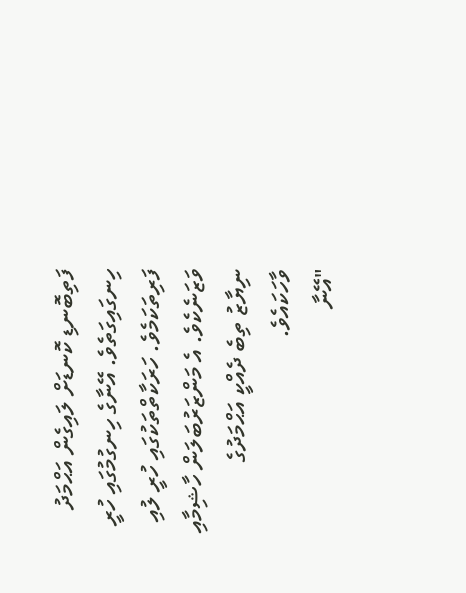ފަތިބޮނޑި ކޮނޑަށް ލައިގެން އަޙްމަދު ހިނގައިގަތެވެ. އޭނާގެ ހިނގުމުގައި ހުރީ ފަރިތަކަމެވެ. ހަރަކާތްތަކުގައި ހުރީ ލުއި ވަޒަނެކެވެ. އެ މަންޒަރުބަލަން ހާޝިމާއި ނިޔާޒު ތިބެ ދެއްކީ އަޙްމަދުގެ ވާހަކައެވެ.
"އޭނާ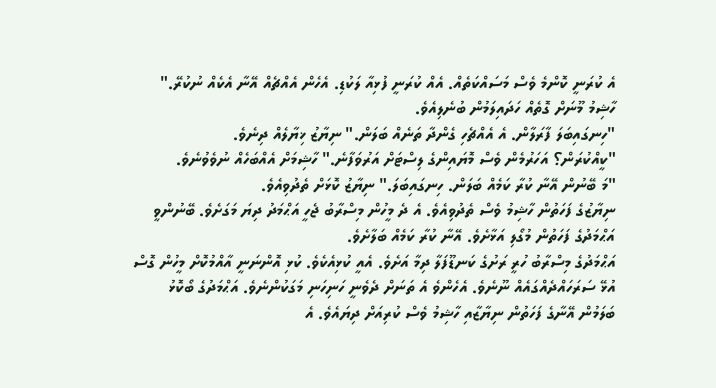އެ ކުރަނީ ކޮންމެ ވެސް މަސައްކަތެއް. އެއް ކުރަނީ ފުޅިއާ ލަކުޑި. އެހެން އެއްޗެއް އޭނާ އެކެއް ނުކުރޭ." ހާޝިމު މޫނަށް ގޮތެއް ހަދައިލަމުން ބުނެލިއެވެ.
"ހިނގައިބަލަ ފާރަލާން. އެ އެއްޗެހި ގެންދާ ތަނެއް ބަލަން." ނިޔާޒު ޚިޔާލެއް ދިނެވެ.
"ކީއްކުރަން؟ އަހަރުމެން ވެސް މޮޔައިންގެ ލިސްޓަށް އަރުވަފާނެ." ހާޝިމަށް އެއްބަހެއް ނުވެވުނެވެ.
"މަ ބޭނުން އޭނާ ކުރާ ކަމެއް ބަލަން. ހިނގައިބަލަ." ނިޔާޒު ކޮޅަށް ތެދުވިއެވެ.
ނިޔާޒުގެ ފަހަތުން ހާޝިމު ވެސް ތެދުވިއެވެ. އެ ދެ މީހުން މިސްރާބު ޖެހީ އަޙްމަދު ދިޔަ މަގަށެވެ. ބޭނުންވީ އަޙްމަދުގެ ފަހަތުން މުގޯލި އަޅާށެވެ. އޭނާ ކުރާ ކަމެއް ބަލާށެވެ.
އަޙްމަދުގެ މިސްރާބު ހުރީ ރަށުގެ ކަނޑޫފަލާ ދިމާ އަށެވެ. އެއީ ކުޅިއެކެވެ. ކުޅި އޮންނަނީ އާއްމުކޮށް މީހުން ގޮސް އުޅޭ ސަރަހައްދެއްގައެއް ނޫނެވެ. އެހެންވެ އެ ތަނަށް ދެވެނީ ހަނިހަނި މަގަކުންނެވެ. އަޙްމަދުގެ ބޯކޮޅު ބަލަމުން އޭނާގެ ފަހަތުން ނިޔާޒާއި ހާޝިމު ވެސް ކުރިއަށް ދިޔައެވެ. އެ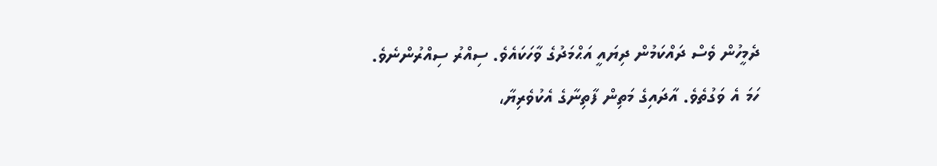ދެމީހުން ވެސް ދައްކަމުން ދިޔައީ އަޙްމަދުގެ ވާހަކައެވެ. ސިއްރު ސިއްރުންނެވެ.
ހަމަ އެ ވަގުތެވެ. އާދައިގެ މަތިން ފާތިނާގެ އެކުވެރިޔާ،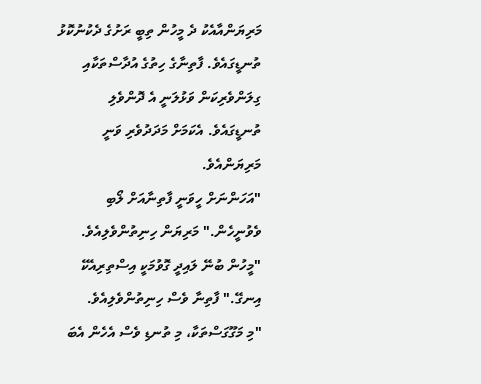މަރިޔަންއާއެކު ދެ މީހުން ތިބީ ރަށުގެ ދެކުނުކޮޅު ތުނޑީގައެވެ. ފާތިނާގެ ހިތުގެ އުދާސްތަކާއި ގިލަންވެރިކަން ވަޅުލަނީ އެ ދޮންވެލި ތުނޑީގައެވެ. އެކަމަށް މަދަދުވެރި ވަނީ މަރިޔަންއެވެ.
"އަހަންނަށް ހީވަނީ ފާތިނާއަށް ލޯބި ވެވުނީހެން." މަރިޔަން ހިނިތުންވެލިއެވެ.
"މީހުން ބުނޭ ލައިދީ ގޮވުމަކީ އިސްތިރިއެކޭ އިނގޭ." ފާތިނާ ވެސް ހިނިތުންވެލިއެވެ.
"މި މަގޫގަސްތަކާ، މި ތުނޑި ވެސް އެހެން އެބަ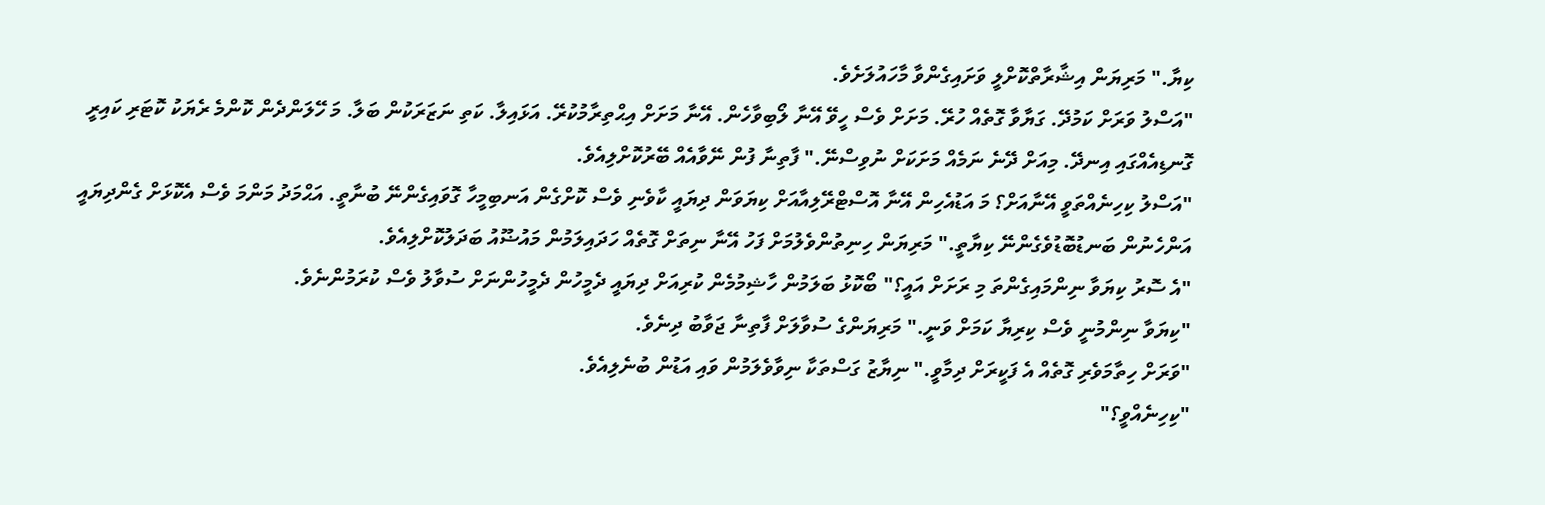ކިޔާ." މަރިޔަން އިޝާރާތްކޮށްލީ ވަށައިގެންވާ މާހައުލަށެވެ.
"އަސްލު ވަރަށް ކަމުދޭ. ގަޔާވާ ގޮތެއް ހުރޭ. މަށަށް ވެސް ހީވޭ އޭނާ ލޯބިވާހެން. އޭނާ މަށަށް އިޙްތިރާމުކުރޭ. އަޅައިލާ. ކަތި ނަޒަރަކުން ބަލާ. މަ ހޭލަންދެން ކޮންމެ ރެޔަކު ކޮޓަރި ކައިރީ ގޮނޑިއެއްގައި އިނދޭ. މިއަށް ދޭނެ ނަމެއް މަށަކަށް ނުވިސްނޭ." ފާތިނާ ފުން ނޭވާއެއް ބޭރުކޮށްލިއެވެ.
"އަސްލު ކިހިނެއްތަވީ އޭނާއަށް؟ މަ އަޑުއެހިން އޭނާ އޮސްޓްރޭލިއާއަށް ކިޔަވަން ދިޔައީ ކާވެނި ވެސް ކޮށްގެން އަނބިމީހާ ގޮވައިގެންނޭ ބުނާތީ. އަޙްމަދު މަންމަ ވެސް އެކޮޅަށް ގެންދިޔައީ އަންހެނުން ބަނޑުބޮޑުވެގެންނޭ ކިޔާތީ." މަރިޔަން ހިނިތުންވެލުމަށް ފަހު އޭނާ ނިތަށް ގޮތެއް ހަދައިލަމުން މައުޟޫއު ބަދަލުކޮށްލިއެވެ.
"އެ ސޮރު ކިޔަވާ ނިންމައިގެންތަ މި ރަށަށް އައީ؟" ބޯކޮޅު ބަލަމުން ހާޝިމުމެން ކުރިއަށް ދިޔައީ ދެމީހުން ދެމީހުންނަށް ސުވާލު ވެސް ކުރަމުންނެވެ.
"ކިޔަވާ ނިންމުނީ ވެސް ކިރިޔާ ކަމަށް ވަނީ." މަރިޔަންގެ ސުވާލަށް ފާތިނާ ޖަވާބު ދިނެވެ.
"ވަރަށް ހިތާމަވެރި ގޮތެއް އެ ފަކީރަށް ދިމާވީ." ނިޔާޒު ގަސްތަކާ ނިވާވެލަމުން ވައި އަޑުން ބުނެލިއެވެ.
"ކިހިނެއްވީ؟"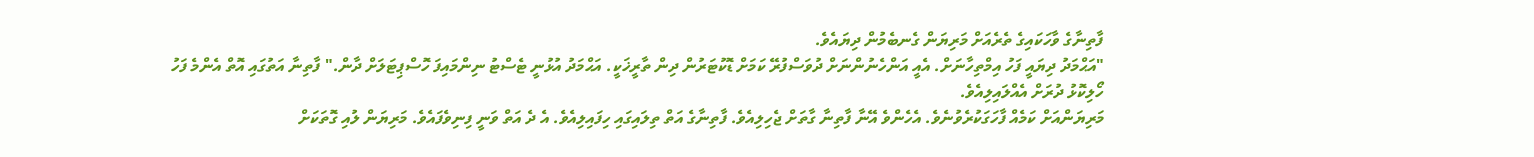ފާތިނާގެ ވާހަކައިގެ ތެރެއަށް މަރިޔަން ގެނބެމުން ދިޔައެވެ.
"އަޙްމަދު ދިޔައީ ފަހު އިމްތިހާނަށް. އެއީ އަންހެނުންނަށް ދުވަސްފުރޭ ކަމަށް ޑޮކުޓަރުން ދިން ތާރީޚަކީ. އަޙްމަދު އުޅުނީ ޓެސްޓު ނިންމައިފަ ހޮސްޕިޓަލަށް ދާން." ފާތިނާ އަތުގައި އޮތް އެންމެ ފަހު ހޯލިކޮޅު ދުރަށް އެއްލައިލިއެވެ.
މަރިޔަންއަށް ކަމެއް ފާހަގަކުރެވުނެވެ. އެހެންވެ އޭނާ ފާތިނާ ގާތަށް ޖެހިލިއެވެ. ފާތިނާގެ އަތް ތިލައިގައި ހިފައިލިއެވެ. އެ ދެ އަތް ވަނީ ފިނިވެފައެވެ. މަރިޔަން ލުއި ގޮތަކަށް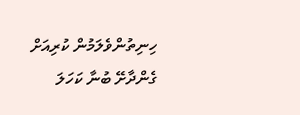ހިނިތުންވެލަމުން ކުރިއަށް ގެންދާށޭ ބުނާ ކަހަލަ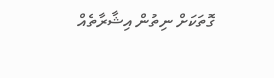ގޮތަކަށް ނިތުން އިޝާރާތެއް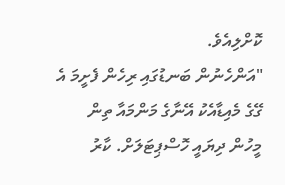ކޮށްލިއެވެ.
"އަންހެނުން ބަނޑުގައި ރިހެން ފެށީމަ އެ ގޭގެ މެއިޑާއެކު އޭނާގެ މަންމައާ ތިން މީހުން ދިޔައީ ހޮސްޕިޓަލަށް. ކާރު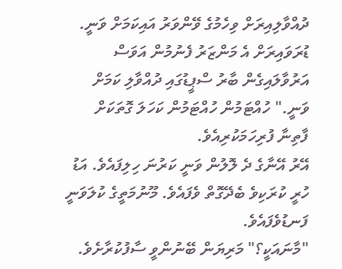ދުއްވާލިއިރަށް ވިހެމުގެ ވޭންވަރު އައިކަމަށް ވަނީ. ޑުރަވައިރަށް އެ މަންޒަރު ފެނުމުން އަވަސް އަރުވާލައިގެން ބާރު ސްޕީޑުގައި ދުއްވާލި ކަމަށް ވަނީ." ހުއްޓަމުން ހުއްޓަމުން ކަހަލަ ގޮތަކަށް ފާތިނާ ފުރިހަމަކުރިއެވެ.
އޭރު އޭނާގެ ދެ ލޮލުން ވަނީ ކަރުނަ ހިލިފައެވެ. އަޑު ހުރީ ކުރަކިވެ ބެދޭގޮތް ވެފައެވެ. މޫނުމަތީގެ ކުލަވަނީ ފަނޑުވެފައެވެ.
"މާނައަކީ؟" މަރިޔަން ބޭނުންވީ ސާފުކުރާށެވެ.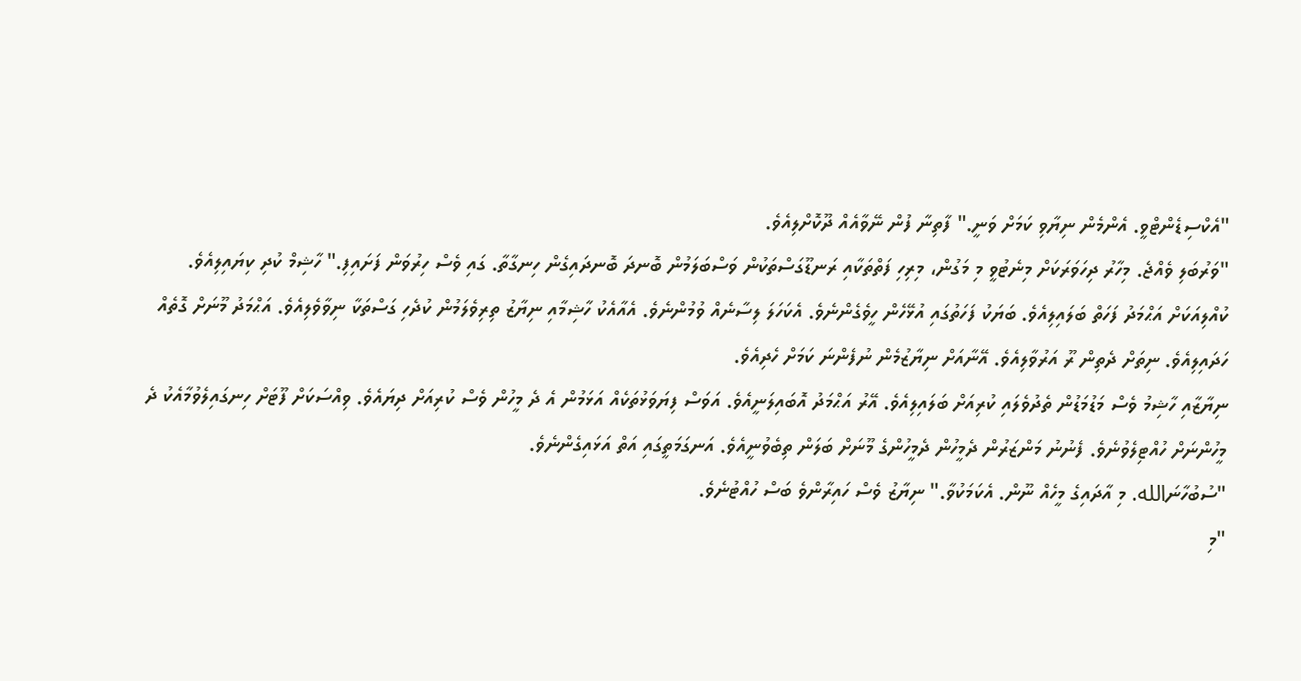"އެކްސިޑެންޓްވީ. އެންމެން ނިޔާވި ކަމަށް ވަނީ." ފާތިނާ ފުން ނޭވާއެއް ދޫކޮށްލިއެވެ.
"ވަރުބަލި ވެއްޖެ. މިހާރު ދިހަވަރަކަށް މިނެޓުވީ މި މަގުން، މިރިހި ފަތްތަކާއި ރަނޑޫގަސްތަކުން ވަސްބަލަމުން ބޮނދަ ބޮނދައިގެން ހިނގާތާ. ގައި ވެސް ހިރުވަން ފަށައިފި." ހާޝިމް ކުދި ކިޔައިލިއެވެ.
ކުއްލިއަކަށް އަޙްމަދު ފަހަތް ބަލައިލިއެވެ. ބަޔަކު ފަހަތުގައި އުޅޭހެން ހީވެގެންނެވެ. އެކަހަލަ ލިސާނެއް ވުމުންނެވެ. އެއާއެކު ހާޝިމާއި ނިޔާޒު ތިރިވެލަމުން ކުދެހި ގަސްތަކާ ނިވާވެލިއެވެ. އަޙްމަދު މޫނަށް ގޮތެއް ހަދައިލިއެވެ. ނިތަށް ދެތިން ރޫ އަރުވާލިއެވެ. އޭނާއަށް ނިޔާޒުމެން ނުފެންނަ ކަމަށް ހެދިއެވެ.
ނިޔާޒާއި ހާޝިމު ވެސް މަޑުމަޑުން ތެދުވެލައި ކުރިއަށް ބަލައިލިއެވެ. އޭރު އަޙްމަދު އޮބައިލަނީއެވެ. އަވަސް ފިޔަވަޅުތަކެއް އަޅަމުން އެ ދެ މީހުން ވެސް ކުރިއަށް ދިޔައެވެ. ވިއްސަކަށް ފޫޓަށް ހިނގައިލެވުމާއެކު ދެ މީހުންނަށް ހުއްޓިލެވުނެވެ. ފެނުނު މަންޒަރުން ދެމީހުން ދެމީހުންގެ މޫނަށް ބަލަން ތިބެވުނީއެވެ. އަނގަމަތީގައި އަތް އަޅައިގެންނެވެ.
"ސުބުހާނަالله. މި އާދައިގެ މީހެއް ނޫން. އެކަމަކުވާ." ނިޔާޒު ވެސް ހައިރާންވެ ބަސް ހުއްޓުނެވެ.
"މި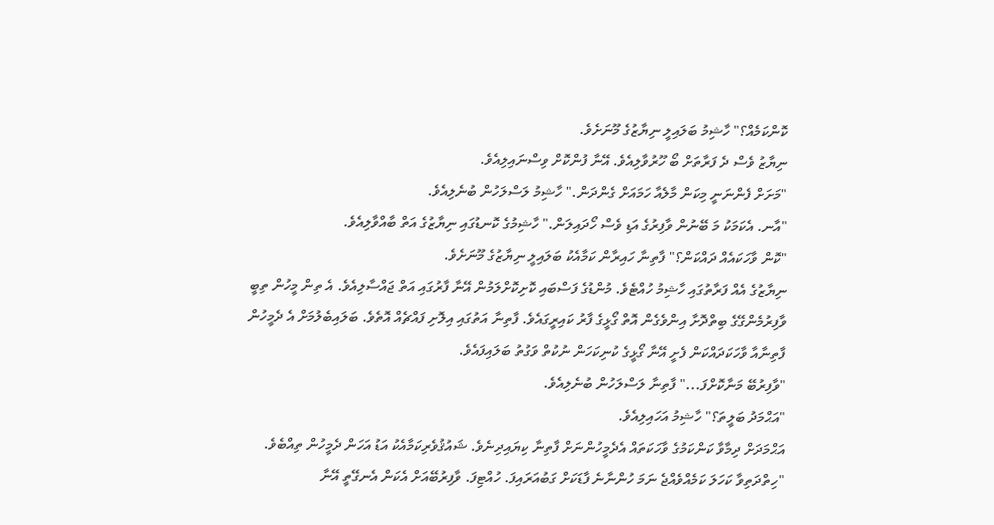ކޮންކަމެއް؟" ހާޝިމު ބަލައިލީ ނިޔާޒުގެ މޫނަށެވެ.
ނިޔާޒު ވެސް ދެ ފަރާތަށް ބޯ ހޫރުވާލިއެވެ. އޭނާ ފުންކޮށް ވިސްނައިލިއެވެ.
"މަށަށް ފެންނަނީ މިކަން މާލެއާ ހަމައަށް ގެންދަން." ހާޝިމު ލަސްލަހުން ބުނެލިއެވެ.
"އާނ. އެކަމަކު މަ ބޭނުން ވާފިރުގެ އަޑި ވެސް ހޯދައިލަން." ހާޝިމުގެ ކޮނޑުގައި ނިޔާޒުގެ އަތް ބާއްވާލިއެވެ.
"ކޮން ވާހަކައެއް ދައްކަން؟" ފާތިނާ ހައިރާން ކަމާއެކު ބަލައިލީ ނިޔާޒުގެ މޫނަށެވެ.
ނިޔާޒުގެ އެއް ފަރާތުގައި ހާޝިމު ހުއްޓެވެ. މުންޑުގެ ފަސްބައި ކޮށިކޮށްލަމުން އޭނާ ފާރުގައި އަތް ޖައްސާލިއެވެ. އެ ތިން މީހުން ތިބީ ވާފިރުމެންގޭގެ ބިތްދޮށާ އިންވެގެން އޮތް ގޯޅީގެ ފާރު ކައިރީގައެވެ. ފާތިނާ އަތުގައި އިލޮށި ފައްޗެއް އޮތެވެ. ބަލައިބެލުމަށް އެ ދެމީހުން ފާތިނާއާ ވާހަކަދައްކަން ފެށީ އޭނާ ގޯޅީގެ ކުނިކަހަން ނުކުތް ވަގުތު ބަލައިފައެވެ.
"ވާފިރުބޭ މަނާކޮށްފަ..." ފާތިނާ ލަސްލަހުން ބުނެލިއެވެ.
"އަޙްމަދު ބަލީތަ؟" ހާޝިމު އަހައިލިއެވެ.
އަޙްމަދަށް ދިމާވާ ކަންކަމުގެ ވާހަކަތައް އެދެމީހުންނަށް ފާތިނާ ކިޔައިދިނެވެ. ޝައުޤުވެރިކަމާއެކު އަޑު އަހަން ދެމީހުން ތިއްބެވެ.
"ހިތްދަތިވާ ކަހަލަ ކަމެއްވެއްޖެ ނަމަ ހުންނާނެ ފާޑަކަށް ގަބުއަރައިފަ. ހުއްޓިފަ. ވާފިރުބޭއަށް އެކަން އެނގޭތީ އޭނާ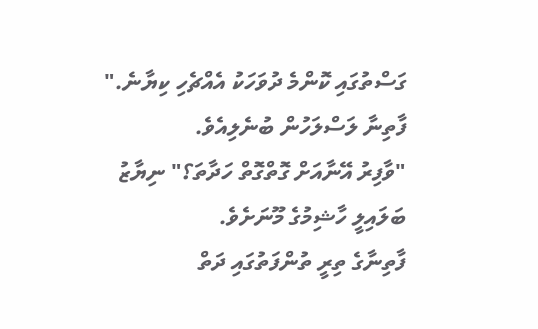ގަސްތުގައި ކޮންމެ ދުވަހަކު އެއްޗެހި ކިޔާނެ." ފާތިނާ ލަސްލަހުން ބުނެލިއެވެ.
"ވާފިރު އޭނާއަށް ގޮތްގޮތް ހަދާތަ؟" ނިޔާޒު ބަލައިލީ ހާޝިމުގެ މޫނަށެވެ.
ފާތިނާގެ ތިރީ ތުންފަތުގައި ދަތް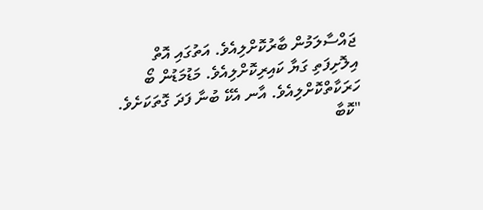ޖައްސާލަމުން ބާރުކޮށްލިއެވެ. އަތުގައި އޮތް އިލޮށިފަތި ގަޔާ ކައިރިކޮށްލިއެވެ. މަޑުމަޑުން ބޯ ހަރަކާތްކޮށްލިއެވެ. އާނ އެކޭ ބުނާ ފަދަ ގޮތަކަށެވެ.
"ކޮބާ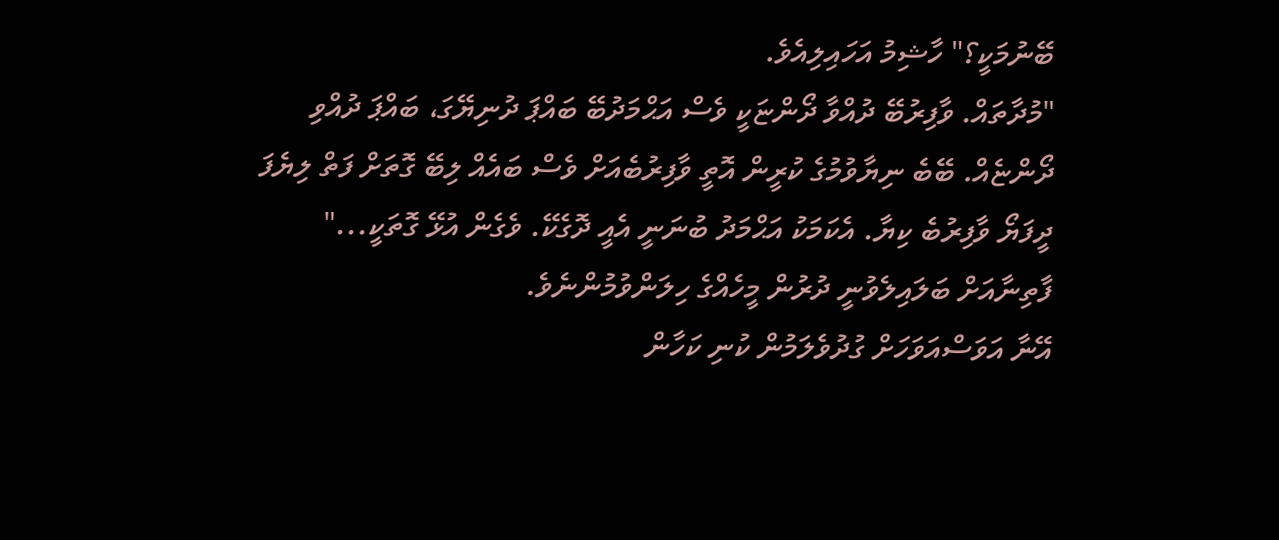ބޭނުމަކީ؟" ހާޝިމު އަހައިލިއެވެ.
"މުދާތައް. ވާފިރުބޭ ދުއްވާ ދޯންޏަކީ ވެސް އަޙްމަދުބޭ ބައްޕަ ދުނިޔޭގަ، ބައްޕަ ދުއްވި ދޯންޏެއް. ބޭބެ ނިޔާވުމުގެ ކުރީން އޮތީ ވާފިރުބެއަށް ވެސް ބައެއް ލިބޭ ގޮތަށް ފަތް ލިޔެފަ ދީފަޔޯ ވާފިރުބެ ކިޔާ. އެކަމަކު އަޙްމަދު ބުނަނީ އެއީ ދޮގެކޭ. ވެގެން އުޅޭ ގޮތަކީ..." ފާތިނާއަށް ބަލައިލެވުނީ ދުރުން މީހެއްގެ ހިލަންވުމުންނެވެ.
އޭނާ އަވަސްއަވަހަށް ގުދުވެލަމުން ކުނި ކަހާން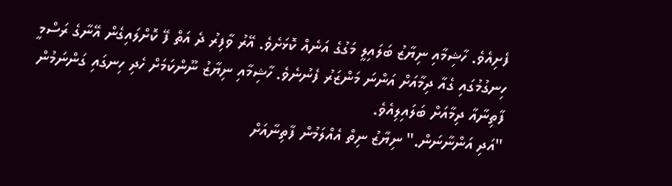ފެށިއެވެ. ހާޝިމާއި ނިޔާޒު ބަލައިލީ މަގުގެ އަނެއް ކޮޅަށެވެ. އޭރު ވާފިރު ދެ އަތް ފޭ ކޮށްލައިގެން އޭނާގެ ރަސްމީ ހިނގުމުގައި ގެއާ ދިމާއަށް އަންނަ މަންޒަރު ފެނުނެވެ. ހާޝިމާއި ނިޔާޒު ނޫންކަމަށް ހެދި ހިނގައި ގަންނަމުން ފާތިނާއާ ދިމާއަށް ބަލައިލިއެވެ.
"އަދި އަންނާނަން." ނިޔާޒު ނިތް އެއްލަމުން ފާތިނާއަށް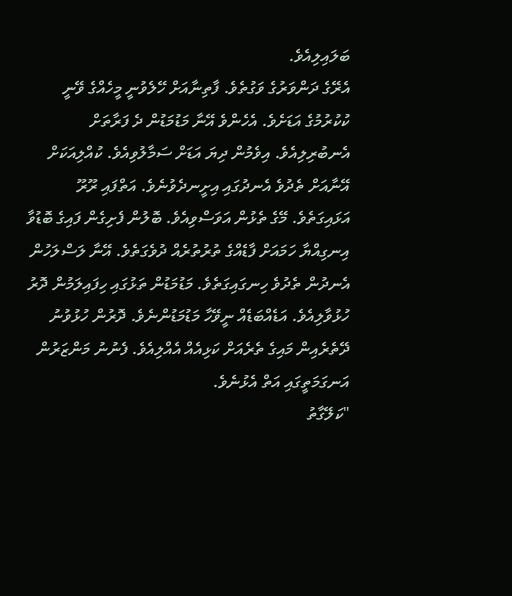ބަލައިލިއެވެ.
އެރޭގެ ދަންވަރުގެ ވަގުތެވެ. ފާތިނާއަށް ހޭލެވުނީ މީހެއްގެ ވޭނީ ކުކުރުމުގެ އަޑަށެވެ. އެހެންވެ އޭނާ މަޑުމަޑުން ދެ ފަރާތަށް އެނބުރިލިއެވެ. އިވެމުން ދިޔަ އަޑަށް ސަމާލުވިއެވެ. ކުއްލިއަކަށް އޭނާއަށް ތެދުވެ އެނދުގައި އިށީނދެވުނެވެ. އަތްފައި ރޫރޫ އަޅައިގަތެވެ. މޭގެ ތެޅުން އަވަސްވިއެވެ. ބޮލުން ފެށިގެން ފައިގެ ބޮޑުވާ އިނގިއްޔާ ހަމައަށް ފާޑެއްގެ ތުރުތުރެއް ދުވެގަތެވެ. އޭނާ ލަސްލަހުން އެނދުން ތެދުވެ ހިނގައިގަތެވެ. މަޑުމަޑުން ތަޅުގައި ހިފައިލަމުން ދޮރު ހުޅުވާލިއެވެ. އަޑެއްބަޑެއް ނީވޭހާ މަޑުމަޑުންނެވެ. ދޮރުން ހުޅުވުނު ދޭތެރެއިން މައިގެ ތެރެއަށް ކަޅިއެއް އެއްލިއެވެ. ފެނުނު މަންޒަރުން އަނގަމަތީގައި އަތް އެޅުނެވެ.
"ކަލޭގާތު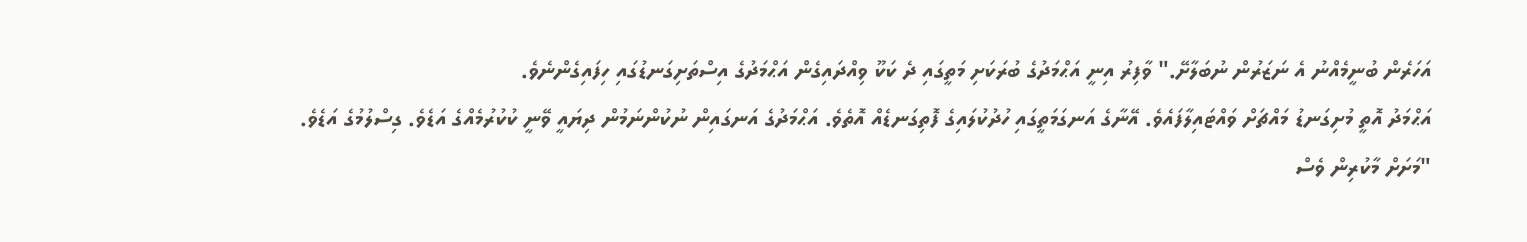އަހަރެން ބުނީމެއްނު އެ ނަޒަރުން ނުބަލާށޭ." ވާފިރު އިނީ އަޙްމަދުގެ ބުރަކަށި މަތީގައި ދެ ކަކޫ ވިއްދައިގެން އަޙްމަދުގެ އިސްތަށިގަނޑުގައި ހިފައިގެންނެވެ.
އަޙްމަދު އޮތީ މުށިގަނޑު މައްޗަށް ވައްޓައިލާފައެވެ. އޭނާގެ އަނގަމަތީގައި ހުދުކުލައިގެ ފޮތިގަނޑެއް އޮތެވެ. އަޙްމަދުގެ އަނގައިން ނުކުންނަމުން ދިޔައީ ވޭނީ ކުކުރުމެއްގެ އަޑެވެ. ގިސްލުމުގެ އަޑެވެ.
"މަށަށް މާކުރިން ވެސް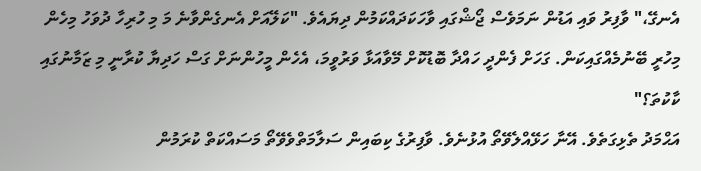އެނގޭ،" ވާފިރު ވައި އަޑުން ނަމަވެސް ޖޯޝްގައި ވާހަކަދައްކަމުން ދިޔައެވެ. "ކަލޭއަށް އެނގެންވާނެ މަ މި ހުރިހާ ދުވަހު މިހެން މިހުރީ ބޭނުމެއްގައިކަން. ގަހަށް ފެންދީ ހައްދާ ބޮޑުކޮށް މޭވާއަޅާ ވަރުވީމަ، އެހެން މީހުންނަށް ގަސް ހަދިޔާ ކުރާނީ މި ޒަމާނުގައި ކާކުތަ؟"
އަޙްމަދު ތެޅިގަތެވެ. އޭނާ ހަޅޭއްލެވޭތޯ އުޅުނެވެ. ވާފިރުގެ ކިބައިން ސަލާމަތްވެވޭތޯ މަސައްކަތް ކުރަމުން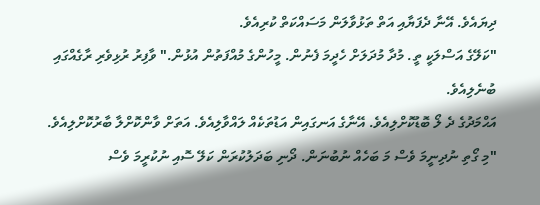ދިޔައެވެ. އޭނާ ދެފަޔާއި އަތް ތަޅުވާލަން މަސައްކަތް ކުރިއެވެ.
"ކަލޭގެ އަސްލަކީ ތީ. މުދާ މުދަލަށް ހެދީމަ ފެނުން. މީހުންގެ މުއްފަތުން އުޅުން." ވާފިރު ރުޅިވެރި ރާގެއްގައި ބުނެލިއެވެ.
އަޙްމަދުގެ ދެ ލޯ ބޮޑުކޮށްލިއެވެ. އޭނާގެ އަނގައިން އަޑުތަކެއް ލައްވާލިއެވެ. އަތަށް ވާންކޮށްލާ ބާރުކޮށްލިއެވެ.
"މި ގޯތި ނުދިނީމަ ވެސް މަ ބަހެއް ނުބުނަން. ދޯނި ބަދަލުކުރަން ކަލޭ ސޮއި ނުކުރީމަ ވެސް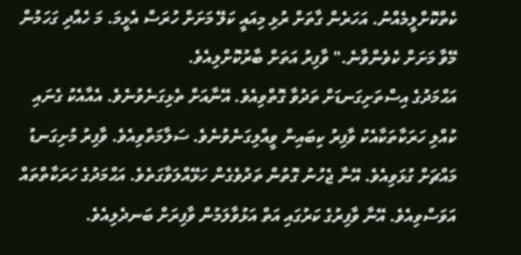ކެތްކޮށްލީމެއްނު. އަހަރެން ގާތަށް ރުޅި މިއައީ ކަލޭ މަށަށް ހުރަސް އެޅީމަ. މަ ހެއްދި ގަހަމުން މޭވާ މަށަށް ކެވެންވާނެ." ވާފިރު އަތަށް ބާރުކޮށްލިއެވެ.
އަޙްމަދުގެ އިސްތަށިގަނޑަށް ތަދުވާ ގޮތްވިއެވެ. އޭނާއަށް ތެޅިގަނެވުނެވެ. އެއާއެކު ގެނައި ކުއްލި ހަރަކާތަކާއެކު ވާފިރު ކިބައިން ވީއްލިގަނެވުނެވެ. ސަލާމަތްވިއެވެ. ވާފިރު މުށިގަނޑު މައްޗަށް ގުޅަވިއެވެ. އޭނާ ޖެހުނު ގޮތުން ތަދުވެގެން ހަޅޭއްލަވާގަތެވެ. އަޙްމަދުގެ ހަރަކާތްތައް އަވަސްވިއެވެ. އޭނާ ވާފިރުގެ ކަރުގައި އަތް އަޅުވާލަމުން ވާފިރަށް ބަނދެލިއެވެ.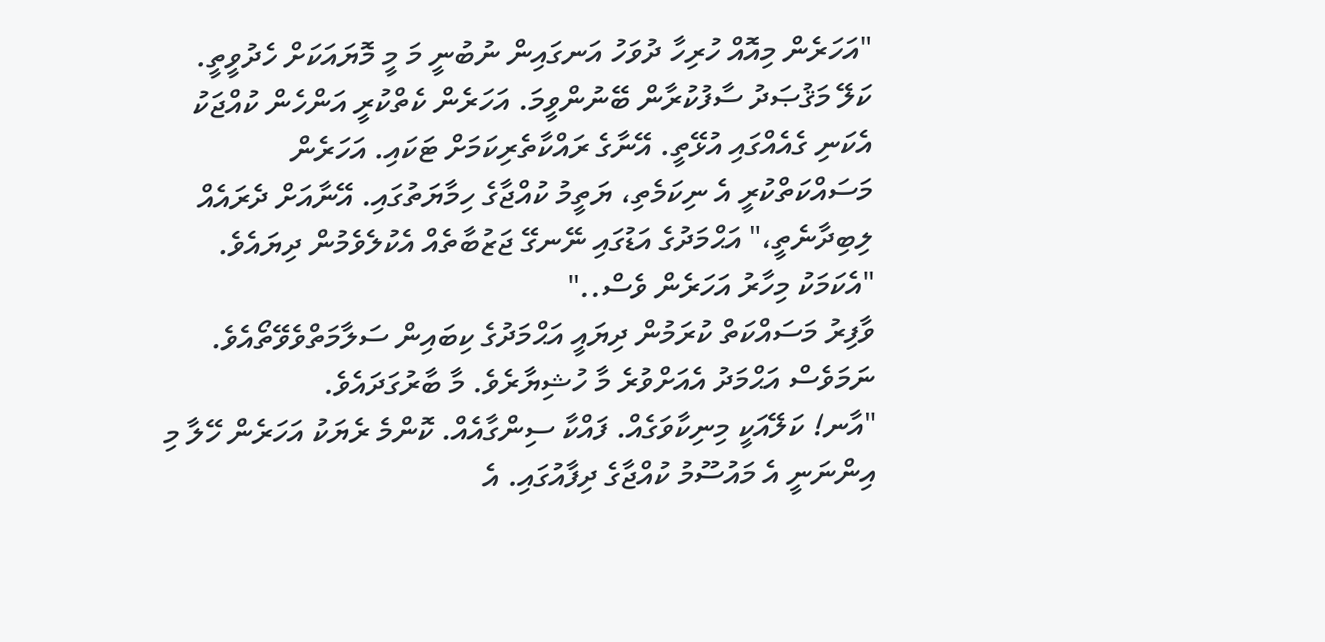"އަހަރެން މިއޮއް ހުރިހާ ދުވަހު އަނގައިން ނުބުނީ މަ މީ މޮޔައަކަށް ހެދުވީތީ. ކަލޭ މަޤުޞަދު ސާފުކުރާން ބޭނުންވީމަ. އަހަރެން ކެތްކުރީ އަންހެން ކުއްޖަކު އެކަނި ގެއެއްގައި އުޅޭތީ. އޭނާގެ ރައްކާތެރިކަމަށް ޓަކައި. އަހަރެން މަސައްކަތްކުރީ އެ ނިކަމެތި، ޔަތީމު ކުއްޖާގެ ހިމާޔަތުގައި. އޭނާއަށް ދެރައެއް ލިބިދާނެތީ،" އަޙްމަދުގެ އަޑުގައި ނޭނގޭ ޖަޒުބާތެއް އެކުލެވެމުން ދިޔައެވެ. "އެކަމަކު މިހާރު އަހަރެން ވެސް.."
ވާފިރު މަސައްކަތް ކުރަމުން ދިޔައީ އަޙްމަދުގެ ކިބައިން ސަލާމަތްވެވޭތޯއެވެ. ނަމަވެސް އަޙްމަދު އެއަށްވުރެ މާ ހުޝިޔާރެވެ. މާ ބާރުގަދައެވެ.
"އާނ! ކަލޭއަކީ މިނިކާވަގެއް. ފައްކާ ސިންގާއެއް. ކޮންމެ ރެޔަކު އަހަރެން ހޭލާ މި އިންނަނީ އެ މައުސޫމު ކުއްޖާގެ ދިފާއުގައި. އެ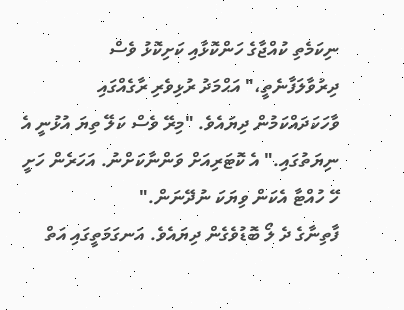ނިކަމެތި ކުއްޖާގެ ހަންކޮޅާއި ކަށިކޮޅު ވެސް ދިރުވާލަފާނެތީ،" އަޙްމަދު ރުޅިވެރި ރާގެއްގައި ވާހަކަދައްކަމުން ދިޔައެވެ. "މިރޭ ވެސް ކަލޭ ތިޔަ އުޅުނީ އެ ނިޔަތުގައި." އެ ކޮޓަރިއަށް ވަންނާކަށްނު. އަހަރެން ހަށީ ހޭ ހުއްޓާ އެކަން ވިޔަކަ ނުދޭނަން."
ފާތިނާގެ ދެ ލޯ ބޮޑުވެގެން ދިޔައެވެ. އަނގަމަތީގައި އަތް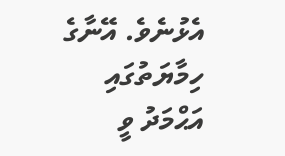އެޅުނެވެ. އޭނާގެ ހިމާޔަތުގައި އަޙްމަދު ވީ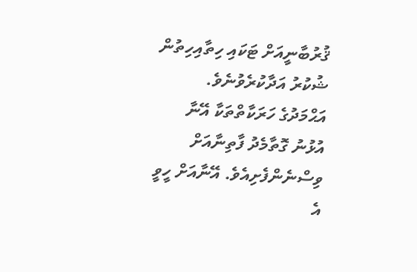ޤުރުބާނީއަށް ޓަކައި ހިތާއިހިތުން ޝުކުރު އަދާކުރެވުނެވެ. އަޙްމަދުގެ ހަރަކާތްތަކާ އޭނާ އުޅުނު ގޮތާމެދު ފާތިނާއަށް ވިސްނެންފެށިއެވެ. އޭނާއަށް ހީވީ އެ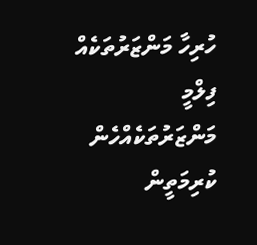ހުރިހާ މަންޒަރުތަކެއް ފިލްމީ މަންޒަރުތަކެއްހެން ކުރިމަތީން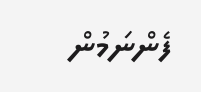ފެންނަމުން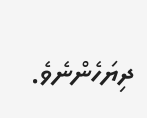ދިޔަހެންނެވެ.